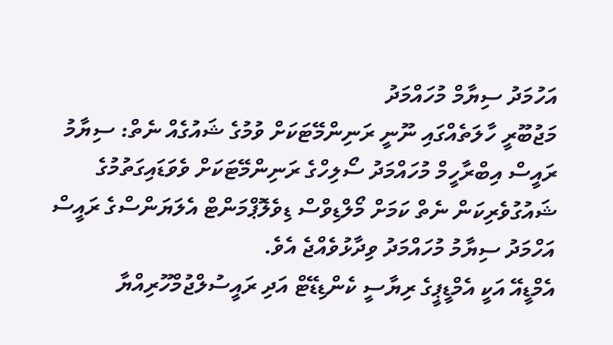އަހުމަދު ސިޔާމް މުހައްމަދު
މަޖުބޫރީ ހާލަތެއްގައި ނޫނީ ރަނިންމޭޓަކަށް ވުމުގެ ޝައުގެއް ނެތް: ސިޔާމު
ރައީސް އިބްރާހީމް މުހައްމަދު ސޯލިހްގެ ރަނިންމޭޓަކަށް ވެވަޑައިގަތުމުގެ ޝައުގުވެރިކަން ނެތް ކަމަށް މޯލްޑިވްސް ޑިވެލޮޕްމަންޓް އެލަޔަންސްގެ ރައީސް އަހްމަދު ސިޔާމު މުހައްމަދު ވިދާޅުވެއްޖެ އެވެ.
އެމްޑީއޭ އަކީ އެމްޑީޕީގެ ރިޔާސީ ކެންޑިޑޭޓް އަދި ރައީސުލްޖުމްހޫރިއްޔާ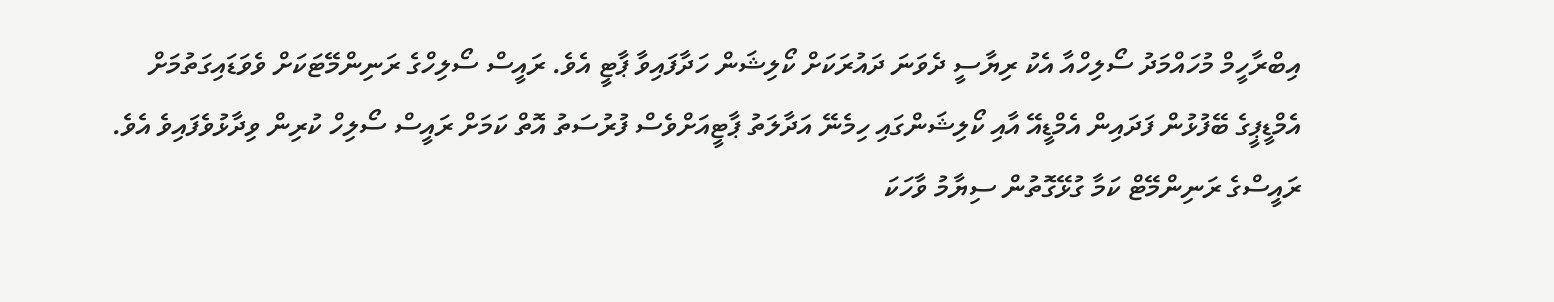އިބްރާހީމް މުހައްމަދު ސޯލިހްއާ އެކު ރިޔާސީ ދެވަނަ ދައުރަކަށް ކޯލިޝަން ހަދާފައިވާ ޕާޓީ އެވެ. ރައީސް ސޯލިހްގެ ރަނިންމޭޓަކަށް ވެވަޑައިގަތުމަށް އެމްޑީޕީގެ ބޭފުޅުން ފަދައިން އެމްޑީއޭ އާއި ކޯލިޝަންގައި ހިމެނޭ އަދާލަތު ޕާޓީއަށްވެސް ފުރުސަތު އޮތް ކަމަށް ރައީސް ސޯލިހް ކުރިން ވިދާޅުވެފައިވެ އެވެ.
ރައީސްގެ ރަނިންމޭޓް ކަމާ ގުޅޭގޮތުން ސިޔާމު ވާހަކަ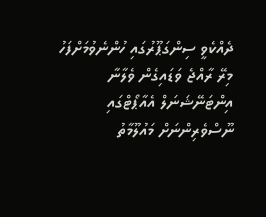ދެއްކެވީ ސިންގަޕޫރުގައި ހުންނެވުމަށްފަހު މިރޭ ރާއްޖެ ވަޑައިގެން ވެލާނާ އިންޓަނޭޝަނަލް އެއާޕޯޓްގައި ނޫސްވެރިންނަށް މައުލޫމާތު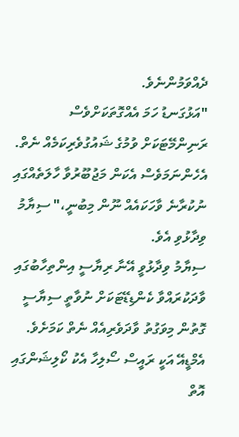ދެއްވަމުންނެވެ.
"އަޅުގަނޑު ހަމަ އެއްގޮތަކަށްވެސް ރަނިންމޭޓަކަށް ވުމުގެ ޝައުގުވެރިކަމެއް ނެތް. އެހެންނަމަވެސް އެކަން މަޖުބޫރުވާ ހާލަތެއްގައި ނުކުރާނެ ވާހަކައެއް ނޫން މިބުނީ،" ސިޔާމު ވިދާޅުވި އެވެ.
ސިޔާމު ވިދާޅުވީ އޭނާ ރިޔާސީ އިންތިހާބުގައި ވާދަކުރައްވާ ކެންޑިޑޭޓަކަށް ނުވާތީ ސިޔާސީ ގޮތުން މިވަގުތު ވާދަވެރިއެއް ނެތް ކަމަށެވެ. އެމްޑީއޭ އަކީ ރައީސް ސޯލިހާ އެކު ކޯލިޝަންގައި އޮތް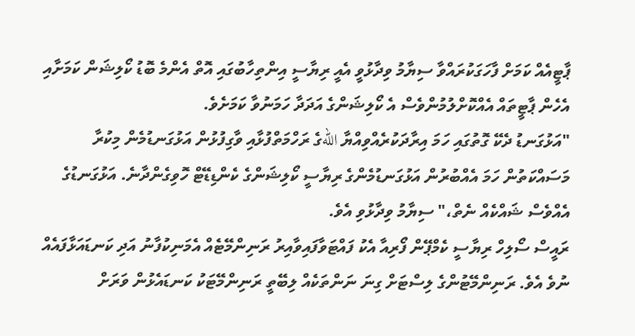ޕާޓީއެއް ކަމަށް ފާހަގަކުރައްވާ ސިޔާމު ވިދާޅުވީ އެއީ ރިޔާސީ އިންތިހާބުގައި އޮތް އެންމެ ބޮޑު ކޯލިޝަން ކަމަށާއި އެހެން ޕާޓީތައް އެއްކޮށްލުމުންވެސް އެ ކޯލިޝަންގެ އަދަދާ ހަމަނުވާ ކަމަށެވެ.
"އަޅުގަނޑު ދެކޭ ގޮތުގައި ހަމަ އިރާދަކުރެއްވިއްޔާ اللهގެ ރަހްމަތްފުޅާއި ވާގިފުޅުން އަޅުގަނޑުމެން މިކުރާ މަސައްކަތުން ހަމަ އެއްބުރުން އަޅުގަނޑުމެންގެ ރިޔާސީ ކޯލިޝަންގެ ކެންޑިޑޭޓް ހޮވިގެންދާނެ. އަޅުގަނޑުގެ އެއްވެސް ޝައްކެއް ނެތް،" ސިޔާމު ވިދާޅުވި އެވެ.
ރައީސް ސޯލިހް ރިޔާސީ ކެމްޕޭން ފޯރިއާ އެކު ފައްޓަވާފައިވާއިރު ރަނިންމޭޓެއް އެމަނިކުފާނު އަދި ކަނޑައަޅާފައެއް ނުވެ އެވެ. ރަނިންމޭޓުންގެ ލިސްޓަށް ގިނަ ނަންތަކެއް ލިބޭތީ ރަނިންމޭޓަކު ކަނޑައެޅުން ވަރަށް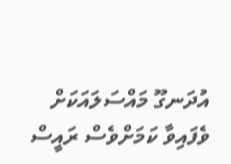އުދަނގޫ މައްސަލައަކަށް ވެފައިވާ ކަމަށްވެސް ރައީސް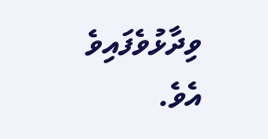ވިދާޅުވެފައިވެ އެވެ.